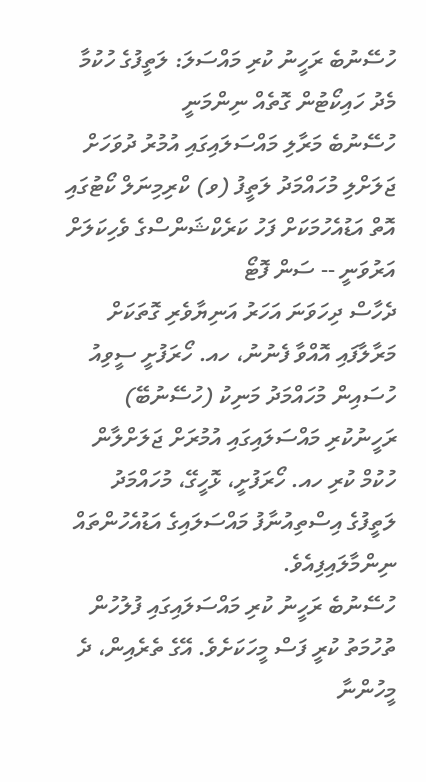ހުސޭނުބެ ރަހީނު ކުރި މައްސަލަ: ލަތީފުގެ ހުކުމާ މެދު ހައިކޯޓުން ގޮތެއް ނިންމަނީ
ހުސޭނުބެ މަރާލި މައްސަލައިގައި އުމުރު ދުވަހަށް ޖަލަށްލި މުހައްމަދު ލަތީފު (ވ) ކްރިމިނަލް ކޯޓުގައި އޮތް އަޑުއެހުމަކަށް ފަހު ކަރެކްޝަންސްގެ ވެހިކަލަށް އަރުވަނީ -- ސަން ފޮޓޯ
ދެހާސް ދިހަވަނަ އަހަރު އަނިޔާވެރި ގޮތަކަށް މަރާލާފައި އޮއްވާ ފެނުނު، ހއ. ހޯރަފުށީ ސީވިއު ހުސައިން މުހައްމަދު މަނިކު (ހުސޭނުބޭ) ރަހީނުކުރި މައްސަލައިގައި އުމުރަށް ޖަލަށްލާން ހުކުމް ކުރި ހއ. ހޯރަފުށީ، ޅޮހީގޭ، މުހައްމަދު ލަތީފުގެ އިސްތިއުނާފު މައްސަލައިގެ އަޑުއެހުންތައް ނިންމާލައިފިއެވެ.
ހުސޭނުބެ ރަހީނު ކުރި މައްސަލައިގައި ފުލުހުން ތުހުމަތު ކުރީ ފަސް މީހަކަށެވެ. އޭގެ ތެރެއިން، ދެ މީހުންނާ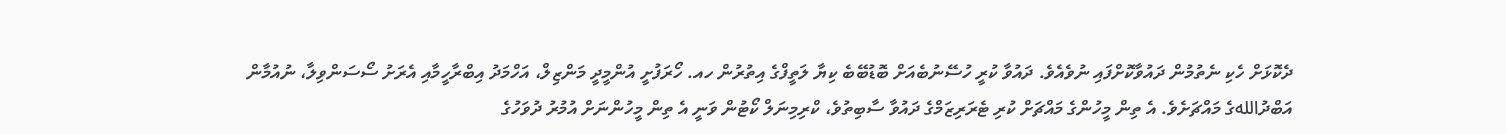ދެކޮޅަށް ހެކި ނެތުމުން ދައުވާކޮށްފައި ނުވެއެވެ. ދައުވާ ކުރީ ހުސޭނުބެއަށް ބޮޑުބޭބެ ކިޔާ ލަތީފްގެ އިތުރުން ހއ. ހޯރަފުށީ އުންމީދީ މަންޒިލް، އަހްމަދު އިބްރާހީމާއި އެރަށު ސޯސަންވިލާ، ނުއުމާން އަބްދުاللهގެ މައްޗަށެވެ. އެ ތިން މީހުންގެ މައްޗަށް ކުރި ޓެރަރިޒަމްގެ ދައުވާ ސާބިތުވެ، ކްރިމިނަލް ކޯޓުން ވަނީ އެ ތިން މީހުންނަށް އުމުރު ދުވަހުގެ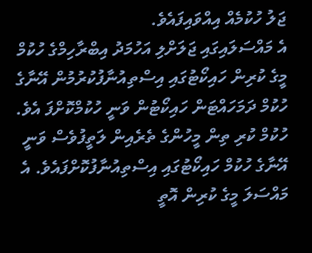ޖަލު ހުކުމެއް އިއްވައިފައެވެ.
އެ މައްސަލައިގައި ޖަލަށްލި އަހުމަދު އިބްރާހިމްގެ ހުކުމް މީގެ ކުރިން ހައިކޯޓުގައި އިސްތިއުނާފުކުރުމުން އޭނާގެ ހުކުމް ދަމަހައްޓަން ހައިކޯޓުން ވަނީ ހުކުމްކޮށްފަ އެވެ.
ހުކުމް ކުރި ތިން މީހުންގެ ތެރެއިން ލަތީފުވެސް ވަނީ އޭނާގެ ހުކުމް ހައިކޯޓުގައި އިސްތިއުނާފުކޮށްފައެވެ. އެ މައްސަލަ މީގެ ކުރިން އޮތީ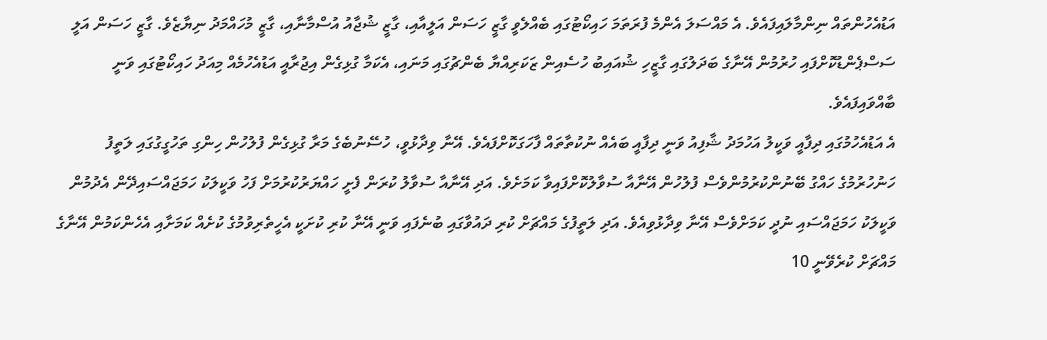އަޑުއެހުންތައް ނިންމާލައިފައެވެ. އެ މައްސަލަ އެންމެ ފުރަތަމަ ހައިކޯޓުގައި ބެއްލެވީ ގާޒީ ހަސަން އަލީއާއި، ގާޒީ ޝުޖާއު އުސްމާނާއި، ގާޒީ މުހައްމަދު ނިޔާޒެވެ. ގާޒީ ހަސަން އަލީ ސަސްޕެންޑުކޮށްފައި ހުރުމުން އޭނާގެ ބަދަލުގައި ގާޒީހި ޝުއައިބު ހުސެއިން ޒަކަރިއްޔާ ބެންޗުގައި މަނައި، އެކަމާ ގުޅިގެން އިޖުރާއީ އަޑުއެހުމެއް މިއަދު ހައިކޯޓުގައި ވަނީ ބާއްވައިފައެވެ.
އެ އަޑުއެހުމުގައި ދިފާއީ ވަކީލު އަހުމަދު ޝާފިއު ވަނީ ދިފާއީ ބައެއް ނުކުތާތައް ފާހަގަކޮށްފައެވެ. އޭނާ ވިދާޅުވީ، ހުސޭނުބެގެ މަރާ ގުޅިގެން ފުލުހުން ހިންގި ތަހުގީގުގައި ލަތީފު ހަނުހުރުމުގެ ހައްގު ބޭނުންކުރުމުންވެސް ފުލުހުން އޭނާއާ ސުވާލުކޮށްފައިވާ ކަމަށެވެ. އަދި އޭނާއާ ސުވާލު ކުރަން ފެށީ ހައްޔަރުކުރުމަށް ފަހު ވަކީލަކު ހަމަޖައްސައިދޭން އެދުމުން ވަކީލަކު ހަމަޖައްސައި ނުދީ ކަމަށްވެސް އޭނާ ވިދާޅުވިއެވެ. އަދި ލަތީފުގެ މައްޗަށް ކުރި ދައުވާގައި ބުނެފައި ވަނީ އޭނާ ކުރި ކުށަކީ އެހީތެރިވުމުގެ ކުށެއް ކަމަށާއި އެހެންކަމުން އޭނާގެ މައްޗަށް ކުރެވޭނީ 10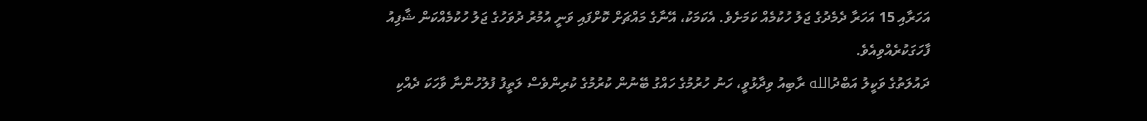އަހަރާއި 15 އަހަރާ ދެމެދުގެ ޖަލު ހުކުމެއް ކަމަށެވެ. އެކަމަކު، އޭނާގެ މައްޗަށް ކޮށްފައި ވަނީ އުމުރު ދުވަހުގެ ޖަލު ހުކުމެއްކަން ޝާފިއު ފާހަގަކުރެއްވިއެވެ.
ދައުލަތުގެ ވަކީލު އަބްދުالله ރާބިއު ވިދާޅުވީ، ހަނު ހުރުމުގެ ހައްގު ބޭނުން ކުރުމުގެ ކުރިންވެސް ލަތީފު ފުލުހުންނާ ވާހަކަ ދެއްކި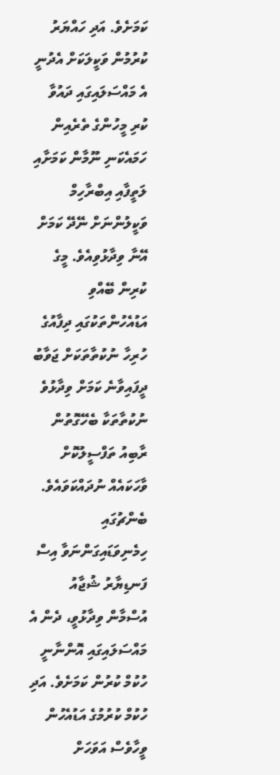ކަމަށެވެ. އަދި ހައްޔަރު ކުރުމުން ވަކީލަކަށް އެދުނީ އެ މައްސަލައިގައި ދައުވާ ކުރި މީހުންގެ ތެރެއިން ހަމައެކަނި ނޫމާން ކަމަށާއި ލަތީފާއި އިބްރާހިމް ވަކީލުންނަށް ނޭދޭ ކަމަށް އޭނާ ވިދާޅުވިއެވެ. މީގެ ކުރިން ބޭއްވި އަޑުއެހުންތަކުގައި ދިފާއުގެ ހުރިހާ ނުކުތާތަކަށް ޖަވާބު ދީފައިވާނެ ކަމަށް ވިދާޅުވެ ނުކުތާތަކާ ބެހޭގޮތުން ރާބިއު ތަފްސީލުކޮށް ވާހަކައެއް ނުދައްކަވައެވެ.
ބެންޗުގައި ހިމެނިވަޑައިގަންނަވާ އިސް ފަނޑިޔާރު ޝުޖާއު އުސްމާން ވިދާޅުވީ، ދެން އެ މައްސަލައިގައި އޮންނާނީ ހުކުމް ކުރުން ކަމަށެވެ. އަދި ހުކުމް ކުރުމުގެ އަޑުއެހުން ވީހާވެސް އަވަހަށް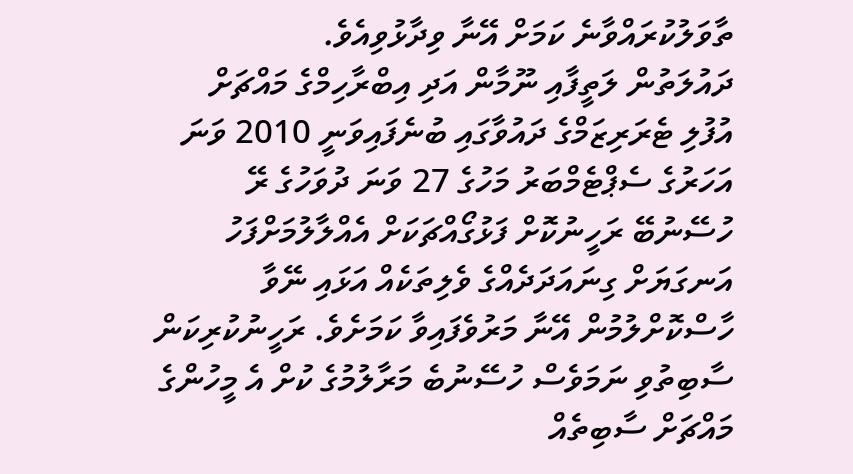ތާވަލުކުރައްވާނެ ކަމަށް އޭނާ ވިދާޅުވިއެވެ.
ދައުލަތުން ލަތީފާއި ނޫމާން އަދި އިބްރާހިމްގެ މައްޗަށް އުފުލި ޓެރަރިޒަމްގެ ދައުވާގައި ބުނެފައިވަނީ 2010 ވަނަ އަހަރުގެ ސެޕްޓެމްބަރު މަހުގެ 27 ވަނަ ދުވަހުގެ ރޭ ހުސޭނުބޭ ރަހީނުކޮށް ފަޅުގޯއްޗަކަށް އެއްލާލުމަށްފަހު އަނގަޔަށް ގިނައަދަދެއްގެ ވެލިތަކެއް އަޅައި ނޭވާ ހާސްކޮށްލުމުން އޭނާ މަރުވެފައިވާ ކަމަށެވެ. ރަހީނުކުރިކަން ސާބިތުވި ނަމަވެސް ހުސޭނުބެ މަރާލުމުގެ ކުށް އެ މީހުންގެ މައްޗަށް ސާބިތެއް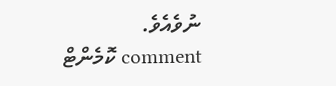ނުވެއެވެ.
comment ކޮމެންޓް